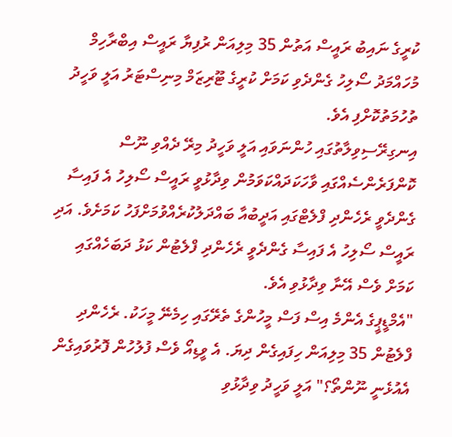ކުރީގެ ނައިބު ރައީސް އަތުން 35 މިލިއަން ރުފިޔާ ރައީސް އިބްރާހިމް މުހައްމަދު ސޯލިހު ގެންދެވި ކަމަށް ކުރީގެ ޓޫރިޒަމް މިނިސްޓަރު އަލީ ވަހީދު ތުހުމަތުކޮށްފި އެވެ.
އިނގިރޭސިވިލާތުގައި ހުންނަވައި އަލީ ވަހީދު މިރޭ ދެއްވި ނޫސް ކޮންފަރެންސެއްގައި ވާހަކަދައްކަވަމުން ވިދާޅުވީ ރައީސް ސޯލިހު އެ ފައިސާ ގެންދެވީ ރެހެންދި ފްލެޓްގައި އަދީބުއާ ބައްދަލުކުރެއްވުމަށްފަހު ކަމަށެވެ. އަދި ރައީސް ސޯލިހު އެ ފައިސާ ގެންދެވީ ރެހެންދި ފްލެޓުން ކަޅު ދަބަހެއްގައި ކަމަށް ވެސް އޭނާ ވިދާޅުވި އެވެ.
"އެމްޑީޕީގެ އެންމެ އިސް ފަސް މީހުންގެ ތެރޭގައި ހިމެނޭ މީހަކު. ރެހެންދި ފްލެޓުން 35 މިލިއަން ހިފައިގެން ދިޔަ. އެ ވީޑިއޯ ވެސް ފުލުހުން ފޮރުވައިގެން އެއުޅެނީ ނޫންތޯ؟" އަލީ ވަހީދު ވިދާޅުވި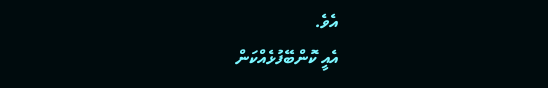އެވެ.
އެއީ ކޮންބޭފުޅެއްކަން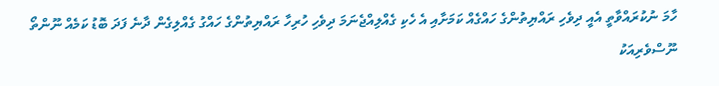ހާމަ ނުކުރައްވާތީ އެއީ ދިވެހި ރައްޔިތުންގެ ހައްގެއް ކަމަށާއި އެ ހެކި ގެއްލިއްޖެނަމަ ދިވެހި ހުރިހާ ރައްޔިތުންގެ ހައްގު ގެއްލިގެން ދާނެ ފަދަ ބޮޑު ކަމެއް ނޫންތޯ ނޫސްވެރިއަކު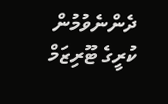ދެންނެވުމުން ކުރީގެ ޓޫރިޒަމް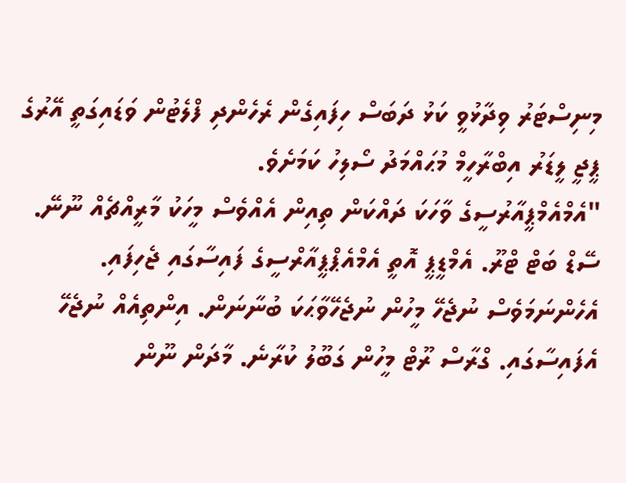މިނިސްޓަރު ވިދާޅުވީ ކަޅު ދަބަސް ހިފައިގެން ރެހެންދި ފްލެޓުން ވަޑައިގަތީ އޭރުގެ ޕީޖީ ލީޑަރު އިބްރާހީމް މުޙައްމަދު ސޯލިހު ކަމަށެވެ.
"އެމްއެމްޕީއާރުސީގެ ވާހަކަ ދައްކަން ތިއިން އެއްވެސް މީހަކު މާރީއްޗެއް ނޫނޭ. ސޭޑް ބަޓް ޓްރޫ. އެމްޑީޕީ އޮތީ އެމްއެޕްޕީއާރްސީގެ ފައިސާގައި ޖެހިފައި. އެހެންނަމަވެސް ނުޖެހޭ މީހުން ނުޖެހޭވާޙަކަ ބުނާނަން. އިންތިއެއް ނުޖެހޭ އެފައިސާގައި. ގްރާސް ރޫޓް މީހުން ގަބޫލު ކުރާނެ. މާދަން ނޫން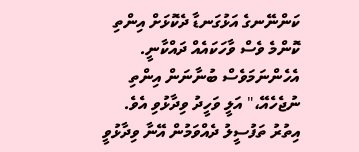ކަންނޭނގެ އަޅުގަނޑާ ދެކޮޅަށް އިންތި ކޮންމެ ވެސް ވާހަކައެއް ދައްކާނީ. އެހެންނަމަވެސް ބުނާނަން އިންތި ނުޖެހެއޭ،" އަލީ ވަހީދު ވިދާޅުވި އެވެ.
އިތުރު ތަފުސީލު ދެއްވަމުން އޭނާ ވިދާޅުވީ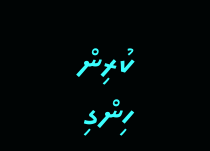ކުރިން ހިންގި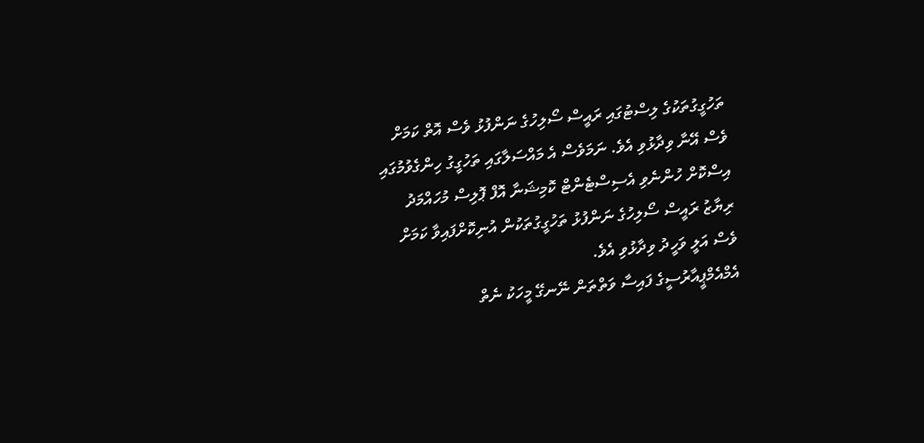ތަހުގީގުތަކުގެ ލިސްޓުގައި ރައީސް ސޯލިހުގެ ނަންފުޅު ވެސް އޮތް ކަމަށް ވެސް އޭނާ ވިދާޅުވި އެވެ. ނަމަވެސް އެ މައްސަލާގައި ތަހުގީގު ހިންގެވުމުގައި އިސްކޮށް ހުންނެވި އެސިސްޓެންޓް ކޮމިޝަނާ އޮފް ޕޮލިސް މުހައްމަދު ރިޔާޒު ރައީސް ސޯލިހުގެ ނަންފުޅު ތަހުގީގުތަކުން އުނިކޮށްފައިވާ ކަމަށް ވެސް އަލީ ވަހީދު ވިދާޅުވި އެވެ.
އެމްއެމްޕީއާރުސީގެ ފައިސާ ވަތްތަން ނޭނގޭ މީހަކު ނެތް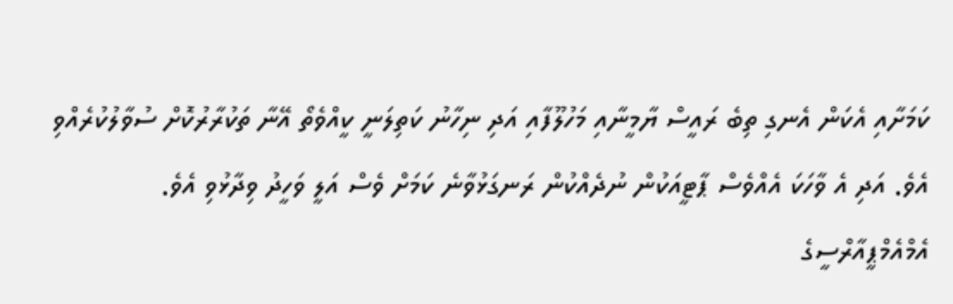ކަމަށާއި އެކަން އެނގި ތިބެ ރައީސް ޔާމީނާއި މަހުލޫފާއި އަދި ނިހާނު ކަތިލަނީ ކީއްވެތޯ އޭނާ ތަކުރާރުކޮށް ސުވާލުކުރެއްވި އެވެ. އަދި އެ ވާހަކަ އެއްވެސް ޕާޓީއަކުން ނުދެއްކުން ރަނގަޅުވާނެ ކަމަށް ވެސް އަލީ ވަހީދު ވިދާޅުވި އެވެ.
އެމްއެމްޕީއާރްސީގެ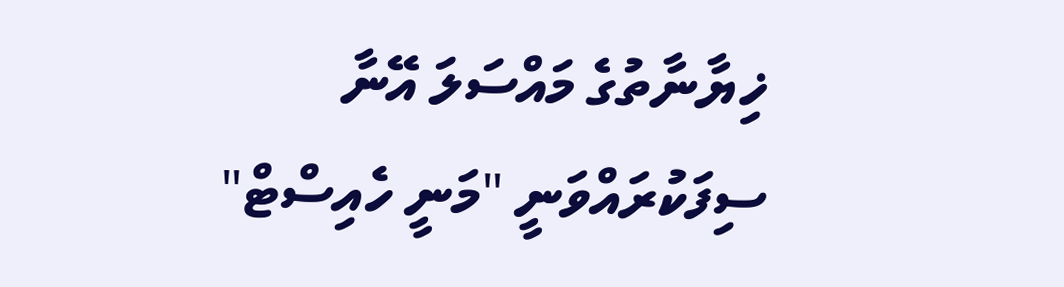ޚިޔާނާތުގެ މައްސަލަ އޭނާ ސިފަކުރައްވަނީ "މަނީ ހެއިސްޓް"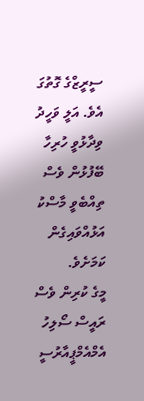ސީރީޒްގެ ގޮތުގަ އެވެ. އަލީ ވަހީދު ވިދާޅުވީ ހުރިހާ ބޭފުޅުން ވެސް ތިއްބެވީ މާސްކު އަޅުއްވައިގެން ކަމަށެވެ.
މީގެ ކުރިން ވެސް ރައީސް ސޯލިހު އެމްއެމްޕީއާރުސީ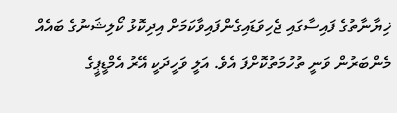ޚިޔާނާތުގެ ފައިސާގައި ޖެހިވަޑައިގެންފައިވާކަމަށް އިދިކޮޅު ކޯލިޝަނުގެ ބައެއް މެންބަރުން ވަނީ ތުހުމަތުކޮށްފަ އެވެ. އަލީ ވަހީދަކީ އޭރު އެމްޑީޕީގެ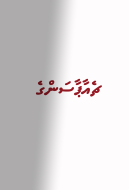ޗެއާޕާސަންގެ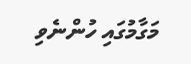މަގާމުގައި ހުންނެވި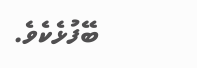ބޭފުޅެކެވެ.